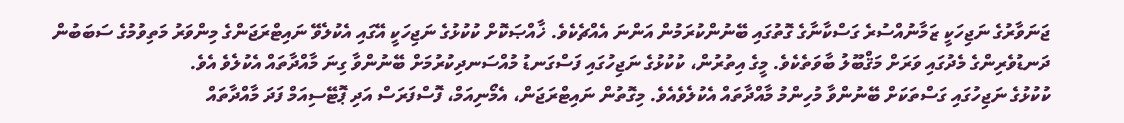ޖަނަވާރުގެ ނަޖިހަކީ ޒަމާނުއްސުރެ ގަސްކާނާގެ ގޮތުގައި ބޭނުންކުރަމުން އަންނަ އެއްޗެކެވެ. ޚާއްޞަކޮށް ކުކުޅުގެ ނަޖިހަކީ އޭގައި އެކުލެވޭ ނައިޓްރަޖަންގެ މިންވަރު މަތިވުމުގެ ސަބަބުން ދަނޑުވެރިންގެ މެދުގައި ވަރަށް މަޤްބޫލު ބާވަތެކެވެ. މީގެ އިތުރުން، ކުކުޅުގެ ނަޖިހުގައި ފަސްގަނޑު މުއްސަނދިކުރުމަށް ބޭނުންވާ ގިނަ މާއްދާތައް އެކުލެވެ އެވެ.
ކުކުޅުގެ ނަޖިހުގައި ގަސްތަކަށް ބޭނުންވާ މުހިންމު މާއްދާތައް އެކުލެވެއެވެ. މިގޮތުން ނައިޓްރަޖަން، އެމޯނިއަމް، ފޮސްފަރަސް އަދި ޕޮޓޭސިއަމް ފަދަ މާއްދާތައް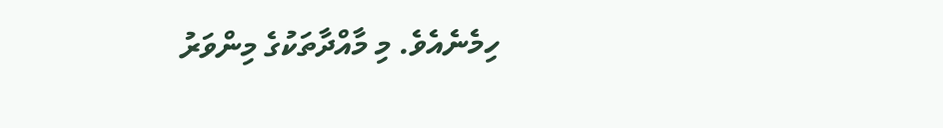ހިމެނެއެވެ. މި މާއްދާތަކުގެ މިންވަރު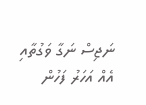ނަޖިސް ނަގާ ވަގުތާއި އެއް އަހަރު ފަހުން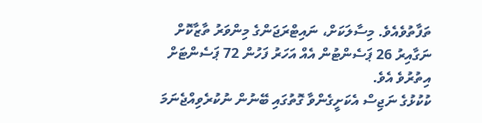ތަފާތުވެއެވެ. މިސާލަކަށް، ނައިޓްރަޖަންގެ މިންވަރު ތާޒާކޮށް ނަގާއިރު 26 ޕަސެންޓުން އެއް އަހަރު ފަހުން 72 ޕަސެންޓަށް އިތުރުވެ އެވެ.
ކުކުޅުގެ ނަޖިސް އެކަށީގެންވާ ގޮތުގައި ބޭނުން ނުކުރެވިއްޖެނަމަ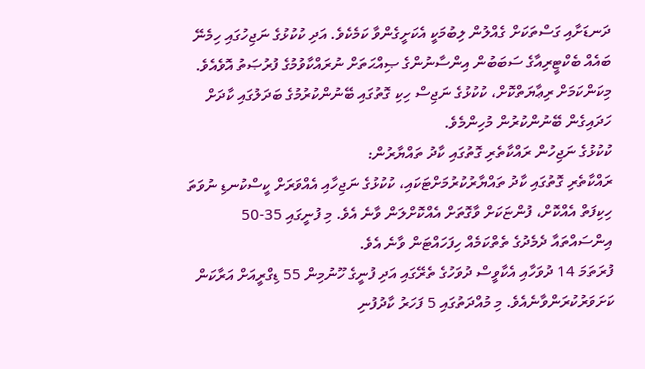ދަނޑަށާއި ގަސްތަކަށް ގެއްލުން ލިބުމަކީ އެކަށީގެންވާ ކަމެކެވެ. އަދި ކުކުޅުގެ ނަޖިހުގައި ހިމެނޭ ބައެއް ބެކްޓީރިއާގެ ސަބަބުން އިންސާނުންގެ ޞިއްޙަތަށް ނުރައްކާވުމުގެ ފުރުޞަތު އޮވެއެވެ. މިކަންކަމަށް ރިޢާޔަތްކޮށް، ކުކުޅުގެ ނަޖިސް ހިކި ގޮތުގައި ބޭނުންކުރުމުގެ ބަދަލުގައި ކާދަށް ހަދައިގެން ބޭނުންކުރުން މުހިންމެވެ.
ކުކުޅުގެ ނަޖިހުން ރައްކާތެރި ގޮތުގައި ކާދު ތައްޔާރުން:
ރައްކާތެރި ގޮތުގައި ކާދު ތައްޔާރުކުރުމަށްޓަކައި، ކުކުޅުގެ ނަޖިހާއި އެއްވަރަށް ކީސްކުނޑި ނުވަތަ ހިކިފަތް އެއްކޮށް، ފުންޏަކަށް ވާގޮތަށް އެއްކޮށްލަން ވާނެ އެވެ. މި ފުނީގައި 35-50 އިންސައްތައާ ދެމެދުގެ ތެތްކަމެއް ހިފަހައްޓަން ވާނެ އެވެ.
ފުރަތަމަ 14 ދުވަހާއި އެކާވީސް ދުވަހުގެ ތެރޭގައި އަދި ފުނީގެ ހޫނުމިން 55 ޑިގްރީއަށް އަރާކަން ކަށަވަރުކުރަންވާނެއެވެ. މި މުއްދަތުގައި 5 ފަހަރު ކާދުފުނި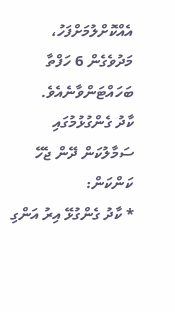އެއްކޮށްލުމަށްފަހު، މަދުވެގެން 6 ހަފްތާ ބަހައްޓަންވާނެއެވެ.
ކާދު ގެންގުޅުމުގައި ސަމާލުކަން ދޭން ޖެހޭ ކަންކަން:
* ކާދު ގެންގުޅޭ އިރު އަންގި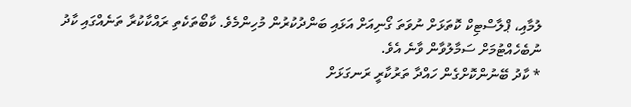ލުމާއި، ޕްލާސްޓިކް ކޮތަޅަށް ނުވަތަ ގޯނިއަށް އަޅައި ބަންދުކުރުން މުހިންމެވެ. ކާބޯތަކެތި ރައްކާކުރާ ތަނެއްގައި ކާދު ނުބެހެއްޓުމަށް ސަމާލުވާން ވާނެ އެވެ.
* ކާދު ބޭނުންކޮށްގެން ހައްދާ ތަރުކާރީ ރަނގަޅަށް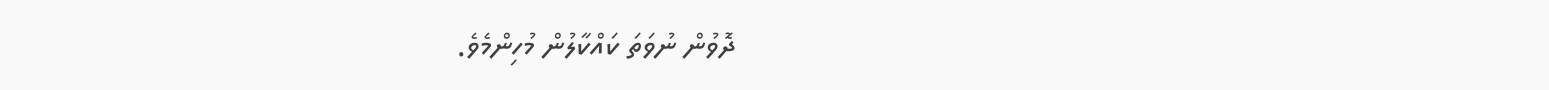ދޮވުން ނުވަތަ ކައްކާލުން މުހިންމެވެ.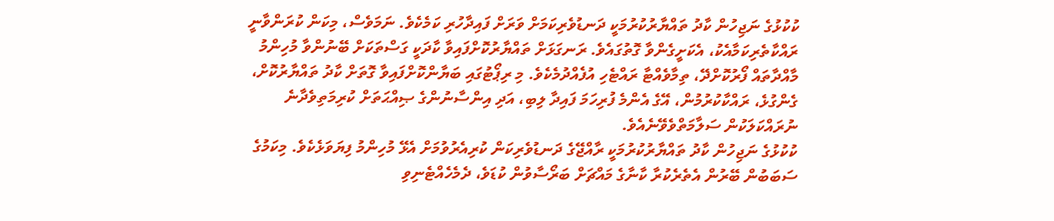ކުކުޅުގެ ނަޖިހުން ކާދު ތައްޔާރުކުރުމަކީ ދަނޑުވެރިކަމަށް ވަރަށް ފައިދާހުރި ކަމެކެވެ. ނަމަވެސް، މިކަން ކުރަންވާނީ ރައްކާތެރިކަމާއެކު، އެކަށީގެންވާ ގޮތުގައެވެ. ރަނގަޅަށް ތައްޔާރުކޮށްފައިވާ ކާދަކީ ގަސްތަކަށް ބޭނުންވާ މުހިންމު މާއްދާތައް ފޯރުކޮށްދޭ، ތިމާވެއްޓާ ރައްޓެހި އުފެއްދުމެކެވެ. މި ރިޕޯޓުގައި ބަޔާންކޮށްފައިވާ ގޮތަށް ކާދު ތައްޔާރުކޮށް، ގެންގުޅެ، ރައްކާކުރުމުން، އޭގެ އެންމެ ފުރިހަމަ ފައިދާ ލިބި، އަދި އިންސާނުންގެ ޞިއްޙަތަށް ކުރިމަތިވެދާނެ ނުރައްކަލަކުން ސަލާމަތްވެވޭނެއެވެ.
ކުކުޅުގެ ނަޖިހުން ކާދު ތައްޔާރުކުރުމަކީ ރާއްޖޭގެ ދަނޑުވެރިކަން ކުރިއެރުވުމަށް އެޅޭ މުހިންމު ފިޔަވަޅެކެވެ. މިކަމުގެ ސަބަބުން ބޭރުން އެތެރެކުރާ ކާނާގެ މައްޗަށް ބަރޯސާވުން ކުޑަވެ، ދެމެހެއްޓެނިވި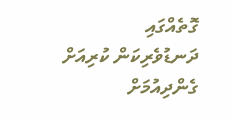ގޮތެއްގައި ދަނޑުވެރިކަން ކުރިއަށް ގެންދިއުމަށް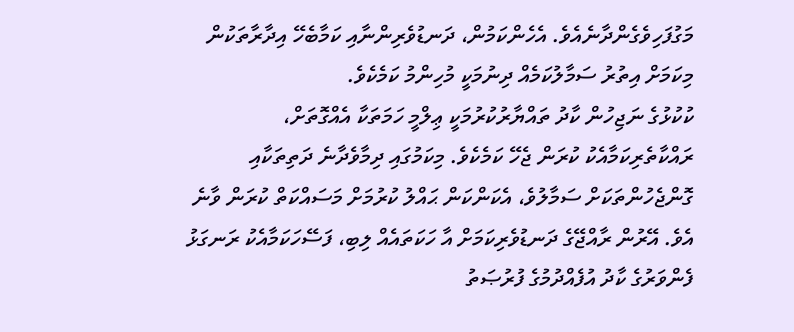މަގުފަހިވެގެންދާނެއެވެ. އެހެންކަމުން، ދަނޑުވެރިންނާއި ކަމާބެހޭ އިދާރާތަކުން މިކަމަށް އިތުރު ސަމާލުކަމެއް ދިނުމަކީ މުހިންމު ކަމެކެވެ.
ކުކުޅުގެ ނަޖިހުން ކާދު ތައްޔާރުކުރުމަކީ ޢިލްމީ ހަމަތަކާ އެއްގޮތަށް، ރައްކާތެރިކަމާއެކު ކުރަން ޖެހޭ ކަމެކެވެ. މިކަމުގައި ދިމާވެދާނެ ދަތިތަކާއި ގޮންޖެހުންތަކަށް ސަމާލުވެ، އެކަންކަން ޙައްލު ކުރުމަށް މަސައްކަތް ކުރަން ވާނެ އެވެ. އޭރުން ރާއްޖޭގެ ދަނޑުވެރިކަމަށް އާ ހަކަތައެއް ލިބި، ފަސޭހަކަމާއެކު ރަނގަޅު ފެންވަރުގެ ކާދު އުފެއްދުމުގެ ފުރުޞަތު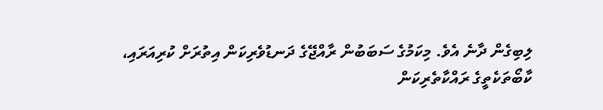ލިބިގެން ދާނެ އެވެ. މިކަމުގެ ސަބަބުން ރާއްޖޭގެ ދަނޑުވެރިކަން އިތުރަށް ކުރިއަރައި، ކާބޯތަކެތީގެ ރައްކާތެރިކަން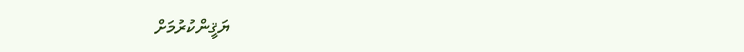ޔަޤީންކުރުމަށް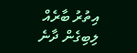އިތުރު ބާރެއް ލިބިގެން ދާނެ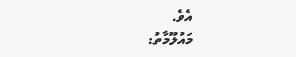އެވެ.
މައުލޫމާތު: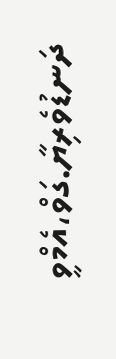ދަނޑުވެރިޔާ.ގަވް،އެމްވީ